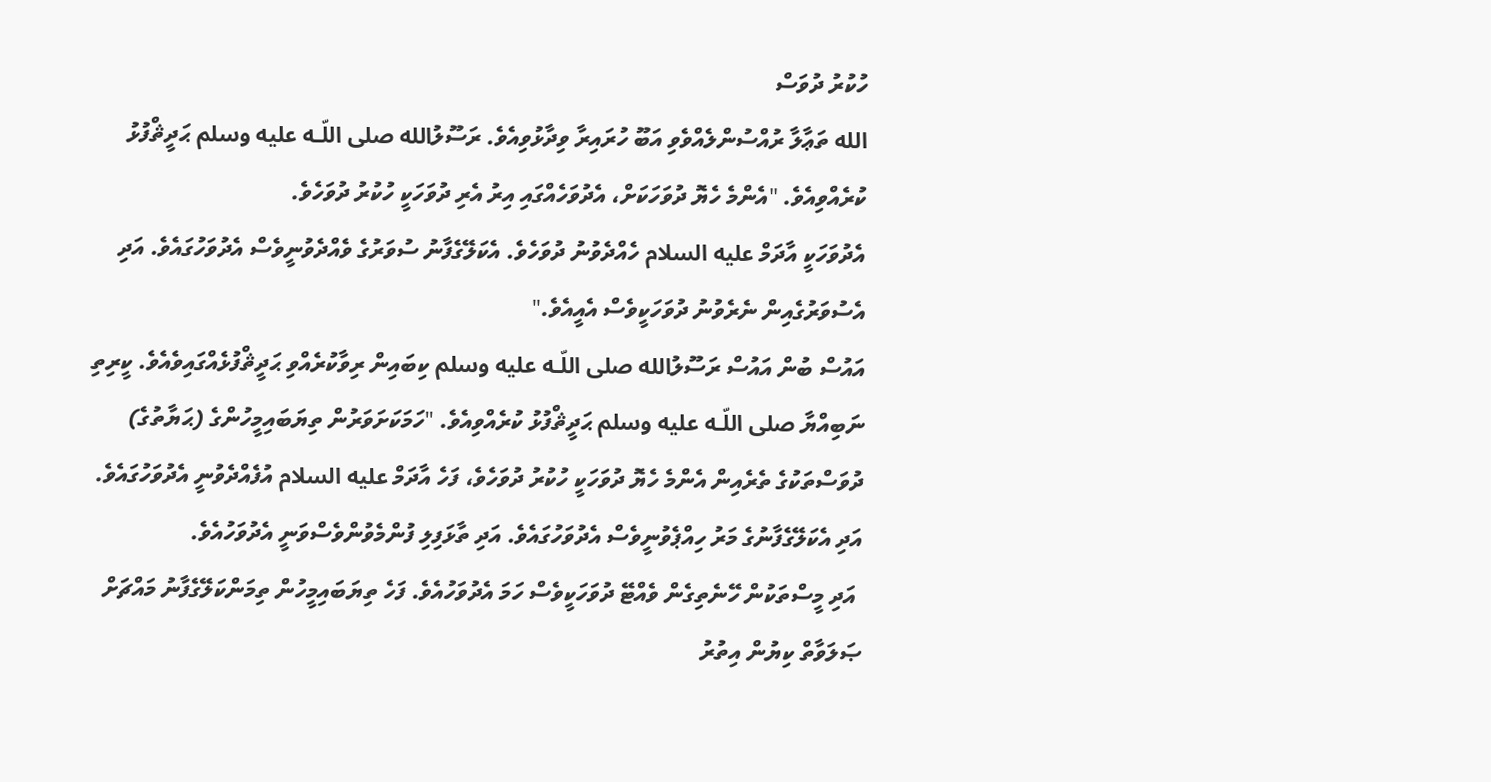ހުކުރު ދުވަސް
الله ތަޢާލާ ރުއްސުންލެއްވެވި އަބޫ ހުރައިރާ ވިދާޅުވިއެވެ. ރަސޫލުالله صلى اللّـه عليه وسلم ޙަދީޘްފުޅު ކުރެއްވިއެވެ. "އެންމެ ހެޔޮ ދުވަހަކަށް، އެދުވަހެއްގައި އިރު އެރި ދުވަހަކީ ހުކުރު ދުވަހެވެ.
އެދުވަހަކީ އާދަމް عليه السلام ހެއްދެވުނު ދުވަހެވެ. އެކަލޭގެފާނު ސުވަރުގެ ވެއްދެވުނީވެސް އެދުވަހުގައެވެ. އަދި އެސުވަރުގެއިން ނެރެވުނު ދުވަހަކީވެސް އެއީއެވެ."
އައުސް ބުން އައުސް ރަސޫލުالله صلى اللّـه عليه وسلم ކިބައިން ރިވާކުރެއްވި ޙަދީޘްފުޅެއްގައިވެއެވެ. ކީރިތި ނަބިއްޔާ صلى اللّـه عليه وسلم ޙަދީޘްފުޅު ކުރެއްވިއެވެ. "ހަމަކަށަވަރުން ތިޔަބައިމީހުންގެ (ޙަޔާތުގެ) ދުވަސްތަކުގެ ތެރެއިން އެންމެ ހެޔޮ ދުވަހަކީ ހުކުރު ދުވަހެވެ، ފަހެ އާދަމް عليه السلام އުފެއްދެވުނީ އެދުވަހުގައެވެ. އަދި އެކަލޭގެފާނުގެ މަރު ހިއްޕެވުނީވެސް އެދުވަހުގައެވެ. އަދި ތާޅަފިލި ފުންމެވުންވެސްވަނީ އެދުވަހުއެވެ.
 އަދި މީސްތަކުން ހޭނެތިގެން ވެއްޓޭ ދުވަހަކީވެސް ހަމަ އެދުވަހުއެވެ. ފަހެ ތިޔަބައިމީހުން ތިމަންކަލޭގެފާނު މައްޗަށް ޞަލަވާތް ކިޔުން އިތުރު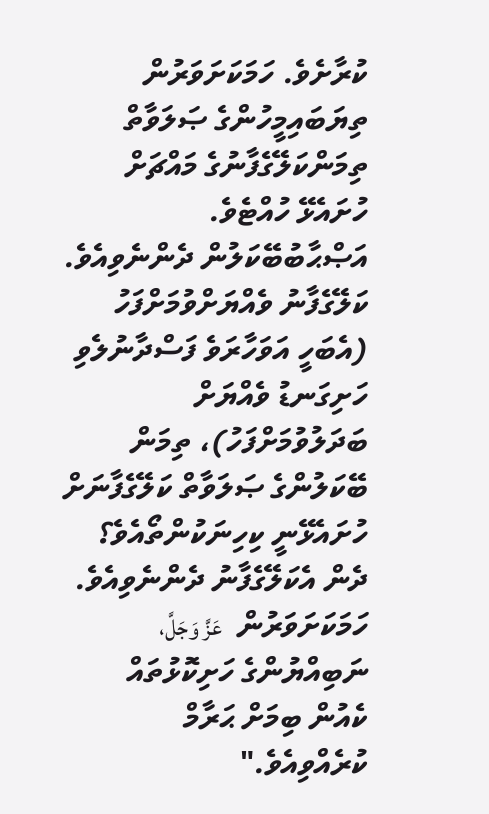ކުރާށެވެ. ހަމަކަށަވަރުން ތިޔަބައިމީހުންގެ ޞަލަވާތް ތިމަންކަލޭގެފާނުގެ މައްޗަށް ހުށައެޅޭ ހުއްޓެވެ. އަޞްޙާބުބޭކަލުން ދެންނެވިއެވެ. ކަލޭގެފާނު ވެއްޔަށްވުމަށްފަހު (އެބަހީ އަވަހާރަވެ ފަސްދާނުލެވި ހަށިގަނޑު ވެއްޔަށް ބަދަލުވުމަށްފަހު)، ތިމަން ބޭކަލުންގެ ޞަލަވާތް ކަލޭގެފާނަށް ހުށައެޅޭނީ ކިހިނަކުންތޯއެވެ؟ ދެން އެކަލޭގެފާނު ދެންނެވިއެވެ. ހަމަކަށަވަރުން  عَزَّ وَجَلَّ، ނަބިއްޔުންގެ ހަށިކޮޅުތައް ކެއުން ބިމަށް ޙަރާމް ކުރެއްވިއެވެ."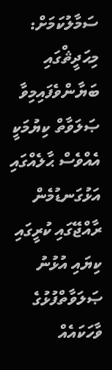ސަމާލުކަމަށް: މިޙަދީޘްގައި ބަޔާންވެފައިމިވާ ޞަލަވާތް ކިޔުމަކީ އެއްވެސް ޙާލެއްގައި އަޅުގަނޑުމެން ރާއްޖޭގައި ކުރީގައި ކިޔައި އުޅުނު ޞަލަވާތްފުޅުގެ ވާހަކައެއް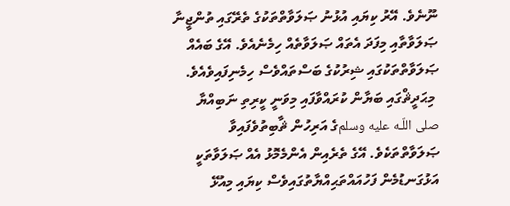ނޫނެވެ. އޭރު ކިޔައި އުޅުނު ޞަލަވާތްތަކުގެ ތެރޭގައި ތުންޖީނާ ޞަލަވާތާއި މިފަދަ އެތައް ޞަލަވާތެއް ހިމެނެއެވެ. އޭގެ ބައެއް ޞަލަވާތްތަކުގައި ޝިރުކުގެ ބަސްތައްވެސް ހިމެނިފައިވެއެވެ.
 މިޙަދީޘްގައި ބަޔާން ކުރައްވާފައި މިވަނީ ކީރިތި ނަބިއްޔާ صلى اللّـه عليه وسلمގެ އަރިހުން ޘާބިތުވެފައިވާ ޞަލަވާތްތަކެވެ. އޭގެ ތެރެއިން އެންމެމޮޅު އެއް ޞަލަވާތަކީ އަޅުގަނޑުމެން ފަހުއައްތަޙިއްޔާތުގައިވެސް ކިޔައި މިއުޅޭ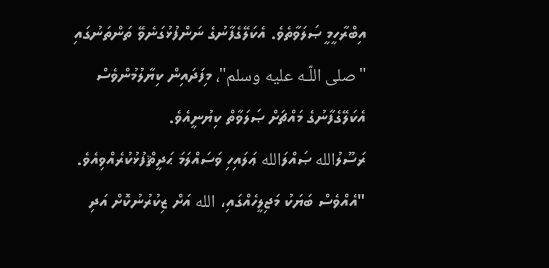އިބްރާހީމީ ޞަލަވާތެވެ. އެކަލޭގެފާނުގެ ނަންފުޅުގަނެވޭ ތަންތަނުގައި "صلى اللّـه عليه وسلم"، މިފަދައިން ކިޔާލުމުންވެސް އެކަލޭގެފާނުގެ މައްޗަށް ޞަލަވާތް ކިޔުނީއެވެ.
ރަސޫލުالله ޞައްލަالله ޢަލައިހި ވަސައްލަމަ ޙަދީޘްފުޅުކުރެއްވިއެވެ. "އެއްވެސް ބަޔަކު މަޖިލީހެއްގައި، الله އަށް ޒިކުރުނުކޮށް އަދި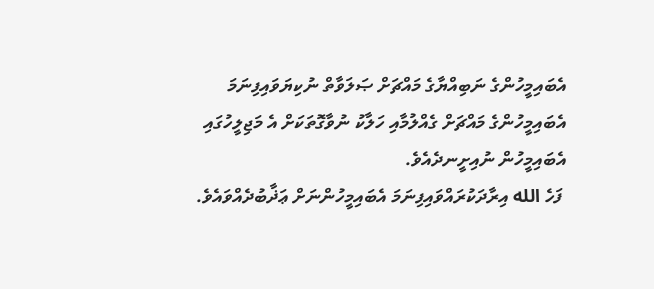އެބައިމީހުންގެ ނަބިއްޔާގެ މައްޗަށް ޞަލަވާތް ނުކިޔަވައިފިނަމަ އެބައިމީހުންގެ މައްޗަށް ގެއްލުމާއި ހަލާކު ނުވާގޮތަކަށް އެ މަޖިލީހުގައި އެބައިމީހުން ނުއިށީނދެއެވެ.
 ފަހެ الله އިރާދަކުރައްވައިފިނަމަ އެބައިމީހުންނަށް ޢަޛާބުދެއްވައެވެ.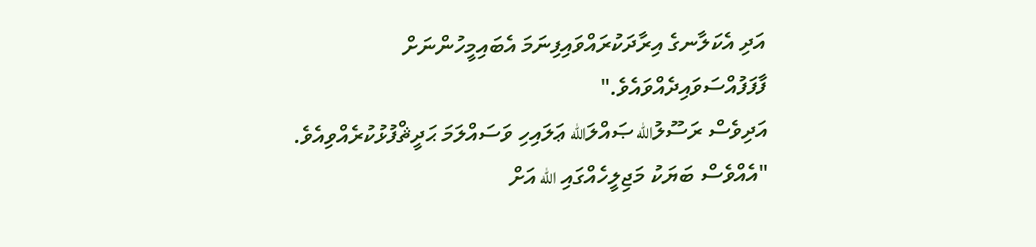އަދި އެކަލާނގެ އިރާދަކުރައްވައިފިނަމަ އެބައިމީހުންނަށް ފާފަފުއްސަވައިދެއްވައެވެ."
އަދިވެސް ރަސޫލުالله ޞައްލަالله ޢަލައިހި ވަސައްލަމަ ޙަދީޘްފުޅުކުރެއްވިއެވެ. "އެއްވެސް ބަޔަކު މަޖިލީހެއްގައި الله އަށް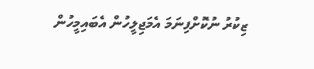ޒިކުރު ނުކޮށްފިނަމަ އެމަޖިލީހުން އެބައިމީހުން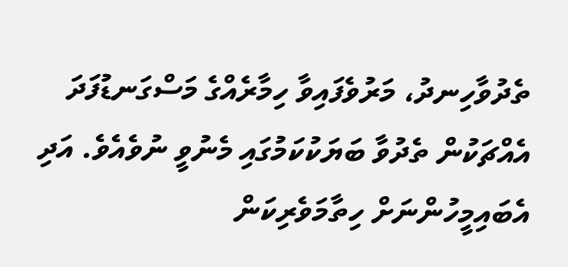ތެދުވާހިނދު، މަރުވެފައިވާ ހިމާރެއްގެ މަސްގަނޑުފަދަ އެއްޗަކުން ތެދުވާ ބަޔަކުކަމުގައި މެނުވީ ނުވެއެވެ. އަދި އެބައިމީހުންނަށް ހިތާމަވެރިކަން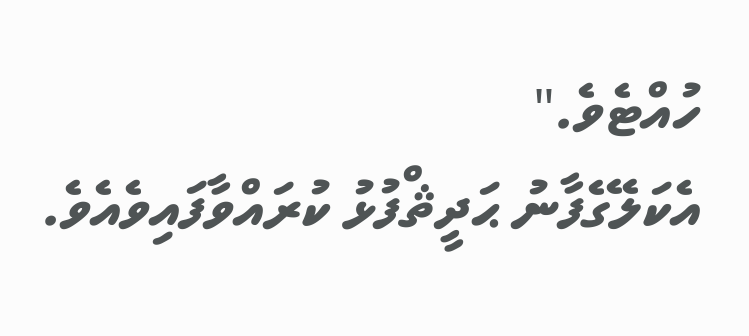ހުއްޓެވެ."
އެކަލޭގެފާނު ޙަދީޘްފުޅު ކުރައްވާފައިވެއެވެ.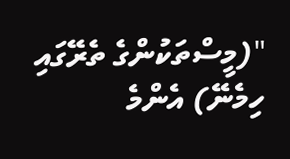"(މީސްތަކުންގެ ތެރޭގައި ހިމެނޭ) އެންމެ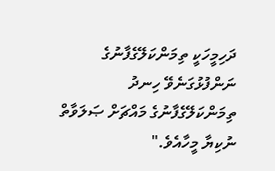ދަހިމީހަކީ ތިމަންކަލޭގެފާނުގެ ނަންފުޅުގަނެވޭ ހިނދު ތިމަންކަލޭގެފާނުގެ މައްޗަށް ޞަލަވާތް ނުކިޔާ މީހާއެވެ."